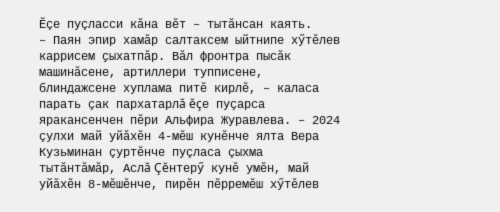Ӗçе пуçласси кăна вӗт – тытăнсан каять.
– Паян эпир хамӑр салтаксем ыйтнипе хӳтěлев каррисем ҫыхатпӑр. Вӑл фронтра пысӑк машинӑсене, артиллери тупписене, блиндажсене хуплама питĕ кирлӗ, – каласа парать çак пархатарлă ĕçе пуçарса яракансенчен пĕри Альфира Журавлева. – 2024 çулхи май уйăхĕн 4-мĕш кунĕнче ялта Вера Кузьминан çуртĕнче пуçласа çыхма тытăнтăмăр, Аслă Çĕнтерӳ кунě умĕн, май уйăхĕн 8-мĕшěнче, пирĕн пĕрремĕш хӳтěлев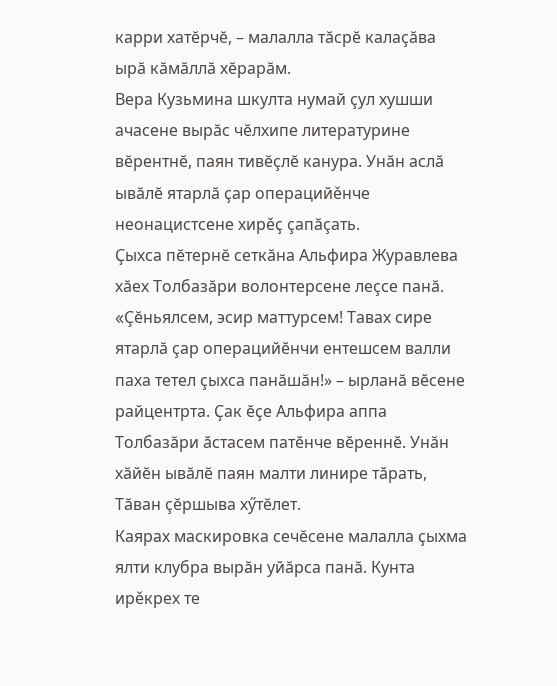карри хатĕрчĕ, – малалла тăсрĕ калаçăва ырă кăмăллă хĕрарăм.
Вера Кузьмина шкулта нумай çул хушши ачасене вырăс чĕлхипе литературине вĕрентнĕ, паян тивĕçлĕ канура. Унăн аслă ывăлĕ ятарлă ҫар операцийěнче неонацистсене хирěҫ çапăçать.
Ҫыхса пĕтернĕ сеткăна Альфира Журавлева хăех Толбазăри волонтерсене леçсе панă. «Çĕньялсем, эсир маттурсем! Тавах сире ятарлă çар операцийӗнчи ентешсем валли паха тетел çыхса панăшăн!» – ырланă вӗсене райцентрта. Ҫак ӗҫе Альфира аппа Толбазăри ӑстасем патӗнче вӗреннӗ. Унăн хăйĕн ывăлĕ паян малти линире тӑрать, Тăван çĕршыва хӳтĕлет.
Каярах маскировка сечĕсене малалла ҫыхма ялти клубра вырăн уйăрса панă. Кунта ирěкрех те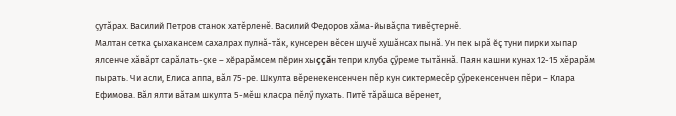ҫутăрах. Василий Петров станок хатěрленĕ. Василий Федоров хăма-йывăҫпа тивěҫтернě.
Малтан сетка çыхакансем сахалрах пулнă-тăк, кунсерен вĕсен шучĕ хушăнсах пынă. Ун пек ырă ӗç туни пирки хыпар ялсенче хăвăрт сарăлать-ҫке – хӗрарăмсем пӗрин хыççăн тепри клуба çӳреме тытăннă. Паян кашни кунах 12-15 хěрарăм пырать. Чи асли, Елиса аппа, вăл 75-ре. Шкулта вěренекенсенчен пěр кун сиктермесěр ҫӳрекенсенчен пěри – Клара Ефимова. Вăл ялти вăтам шкулта 5-мěш класра пěлӳ пухать. Питě тăрăшса вěренет,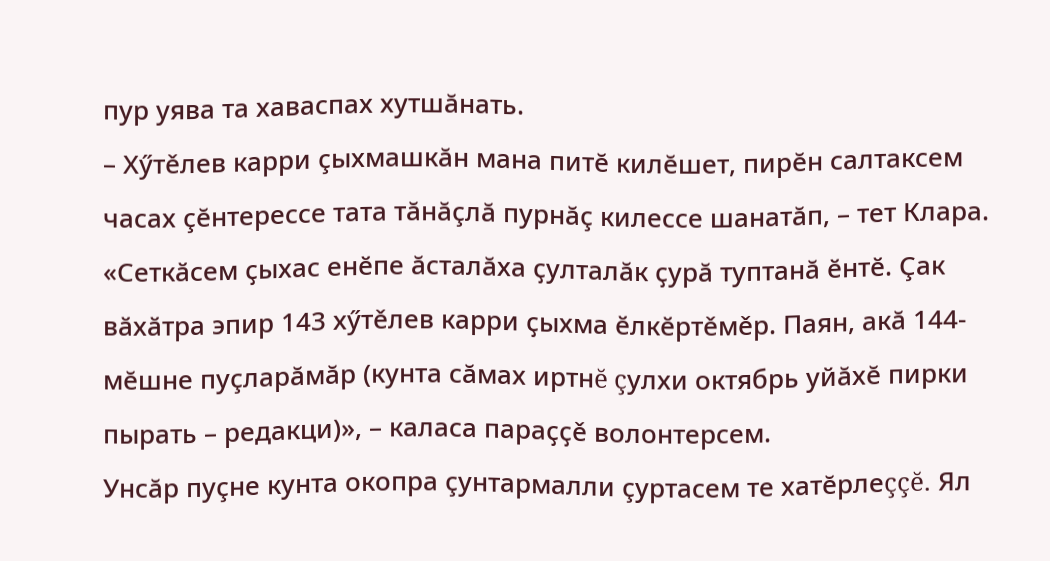пур уява та хаваспах хутшăнать.
– Хӳтěлев карри çыхмашкăн мана питĕ килĕшет, пирĕн салтаксем часах çĕнтерессе тата тăнăçлă пурнăç килессе шанатăп, – тет Клара.
«Сеткӑсем ҫыхас енӗпе ăсталăха ҫулталăк ҫурă туптанă ӗнтӗ. Çак вӑхӑтра эпир 143 хӳтěлев карри ҫыхма ӗлкӗртěмěр. Паян, акă 144-мĕшне пуçларăмăр (кунта сăмах иртнĕ çулхи октябрь уйăхĕ пирки пырать – редакци)», – каласа параҫҫě волонтерсем.
Унсăр пуçне кунта окопра çунтармалли çуртасем те хатĕрлеççĕ. Ял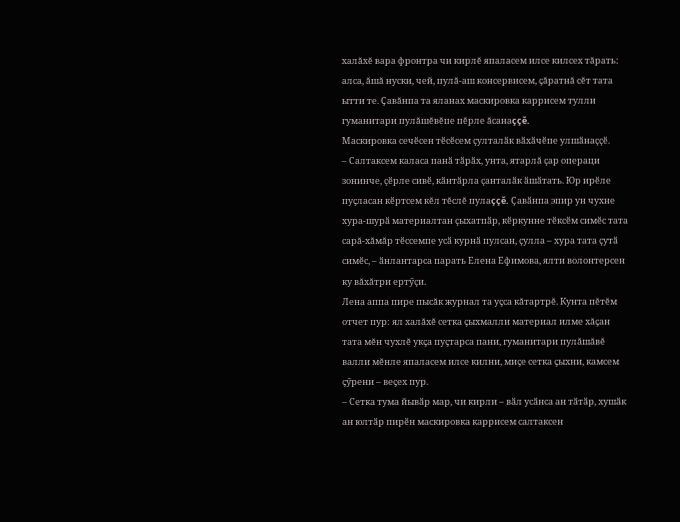халăхĕ вара фронтра чи кирлĕ япаласем илсе килсех тăрать: алса, ăшă нуски, чей, пулă-аш консервисем, çăратнă сĕт тата ытти те. Çавăнпа та яланах маскировка каррисем тулли гуманитари пулăшĕвĕпе пĕрле ăсанаççĕ.
Маскировка сечӗсен тӗсӗсем ҫулталӑк вӑхӑчӗпе улшӑнаҫҫӗ.
– Салтаксем каласа панӑ тӑрӑх, унта, ятарлă ҫар операци зонинче, ҫӗрле сивӗ, кӑнтӑрла ҫанталӑк ӑшӑтать. Юр ирӗле пуçласан кӗртсем кĕл тĕслĕ пулаççĕ. Ҫавӑнпа эпир ун чухне хура-шурӑ материалтан ҫыхатпӑр, кӗркунне тӗксӗм симӗс тата сарă-хăмăр тӗссемпе усӑ курнӑ пулсан, ҫулла – хура тата ҫутӑ симӗс, – ӑнлантарса парать Елена Ефимова, ялти волонтерсен ку вăхăтри ертӳҫи.
Лена аппа пире пысăк журнал та уçса кăтартрĕ. Кунта пĕтĕм отчет пур: ял халăхĕ сетка çыхмалли материал илме хăçан тата мĕн чухлĕ укçа пуçтарса пани, гуманитари пулăшăвĕ валли мĕнле япаласем илсе килни, миçе сетка çыхни, камсем çӳрени – веçех пур.
– Сетка тума йывӑр мар, чи кирли – вӑл усӑнса ан тӑтӑр, хушӑк ан юлтӑр пирӗн маскировка каррисем салтаксен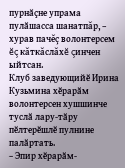пурнӑҫне упрама пулӑшасса шанатпăр, – хурав пачĕç волонтерсем ĕç кăткăслăхĕ çинчен ыйтсан.
Клуб заведующийӗ Ирина Кузьмина хӗрарӑм волонтерсен хушшинче туслӑ лару-тӑру пӗлтерӗшлӗ пулнине палӑртать.
– Эпир хӗрарӑм-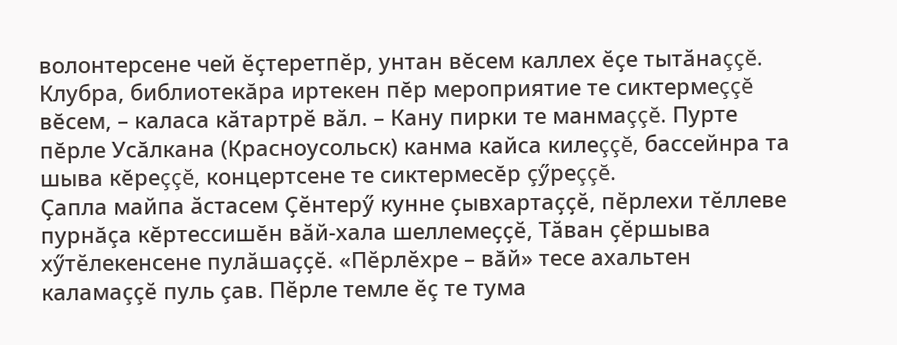волонтерсене чей ӗҫтеретпӗр, унтан вĕсем каллех ӗҫе тытӑнаççĕ. Клубра, библиотекăра иртекен пĕр мероприятие те сиктермеççĕ вĕсем, – каласа кӑтартрӗ вӑл. – Кану пирки те манмаççĕ. Пурте пĕрле Усăлкана (Красноусольск) канма кайса килеççĕ, бассейнра та шыва кĕреççĕ, концертсене те сиктермесĕр çӳреççĕ.
Ҫапла майпа ӑстасем Ҫӗнтерӳ кунне ҫывхартаҫҫӗ, пӗрлехи тӗллеве пурнăçа кĕртессишĕн вӑй-хала шеллемеҫҫӗ, Тӑван ҫӗршыва хӳтӗлекенсене пулӑшаҫҫӗ. «Пӗрлӗхре – вăй» тесе ахальтен каламаççӗ пуль çав. Пӗрле темле ӗç те тума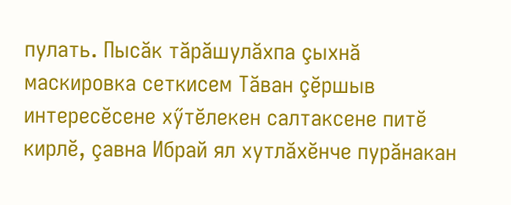пулать. Пысăк тăрăшулăхпа çыхнă маскировка сеткисем Тăван çӗршыв интересӗсене хӳтӗлекен салтаксене питӗ кирлӗ, çавна Ибрай ял хутлăхӗнче пурăнакан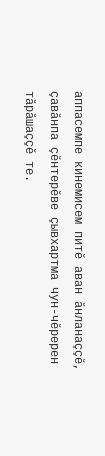аппасемпе кинемисем питӗ аван ăнланаççӗ, çавăнпа çӗнтерӗве çывхартма чун-чĕререн тăрăшаççӗ те.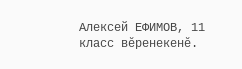Алексей ЕФИМОВ, 11 класс вĕренекенĕ.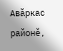Авăркас районĕ,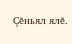Çĕньял ялĕ.